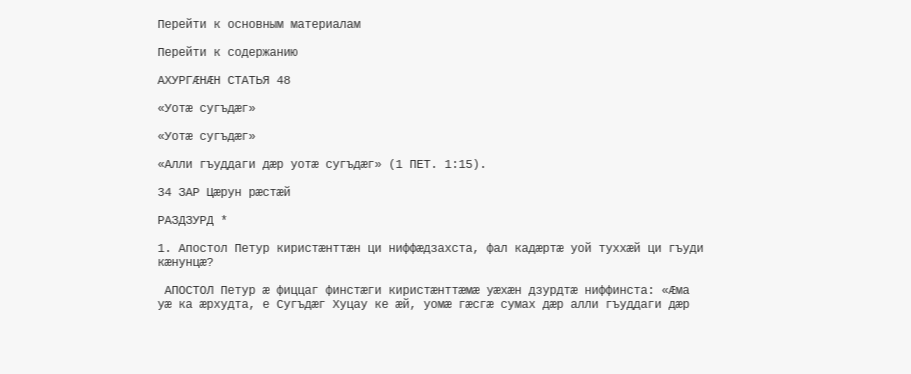Перейти к основным материалам

Перейти к содержанию

АХУРГӔНӔН СТАТЬЯ 48

«Уотӕ сугъдӕг»

«Уотӕ сугъдӕг»

«Алли гъуддаги дӕр уотӕ сугъдӕг» (1 ПЕТ. 1:15).

34 ЗАР Цӕрун рӕстӕй

РАЗДЗУРД *

1. Апостол Петур киристӕнттӕн ци ниффӕдзахста, фал кадӕртӕ уой туххӕй ци гъуди кӕнунцӕ?

 АПОСТОЛ Петур ӕ фиццаг финстӕги киристӕнттӕмӕ уӕхӕн дзурдтӕ ниффинста: «Ӕма уӕ ка ӕрхудта, е Сугъдӕг Хуцау ке ӕй, уомӕ гӕсгӕ сумах дӕр алли гъуддаги дӕр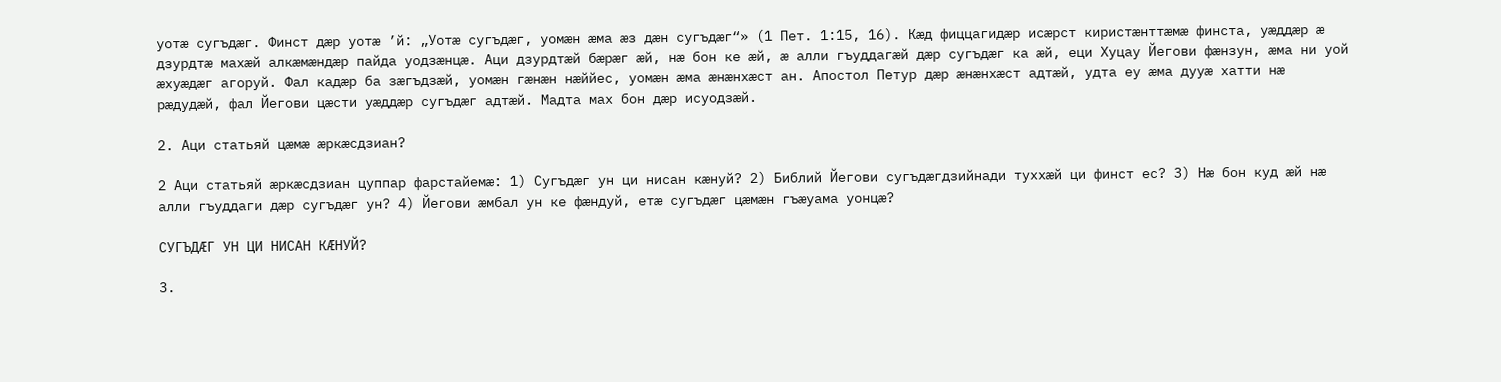уотӕ сугъдӕг. Финст дӕр уотӕ ’й: „Уотӕ сугъдӕг, уомӕн ӕма ӕз дӕн сугъдӕг“» (1 Пет. 1:15, 16). Кӕд фиццагидӕр исӕрст киристӕнттӕмӕ финста, уӕддӕр ӕ дзурдтӕ махӕй алкӕмӕндӕр пайда уодзӕнцӕ. Аци дзурдтӕй бӕрӕг ӕй, нӕ бон ке ӕй, ӕ алли гъуддагӕй дӕр сугъдӕг ка ӕй, еци Хуцау Йегови фӕнзун, ӕма ни уой ӕхуӕдӕг агоруй. Фал кадӕр ба зӕгъдзӕй, уомӕн гӕнӕн нӕййес, уомӕн ӕма ӕнӕнхӕст ан. Апостол Петур дӕр ӕнӕнхӕст адтӕй, удта еу ӕма дууӕ хатти нӕ рӕдудӕй, фал Йегови цӕсти уӕддӕр сугъдӕг адтӕй. Мадта мах бон дӕр исуодзӕй.

2. Аци статьяй цӕмӕ ӕркӕсдзиан?

2 Аци статьяй ӕркӕсдзиан цуппар фарстайемӕ: 1) Сугъдӕг ун ци нисан кӕнуй? 2) Библий Йегови сугъдӕгдзийнади туххӕй ци финст ес? 3) Нӕ бон куд ӕй нӕ алли гъуддаги дӕр сугъдӕг ун? 4) Йегови ӕмбал ун ке фӕндуй, етӕ сугъдӕг цӕмӕн гъӕуама уонцӕ?

СУГЪДӔГ УН ЦИ НИСАН КӔНУЙ?

3.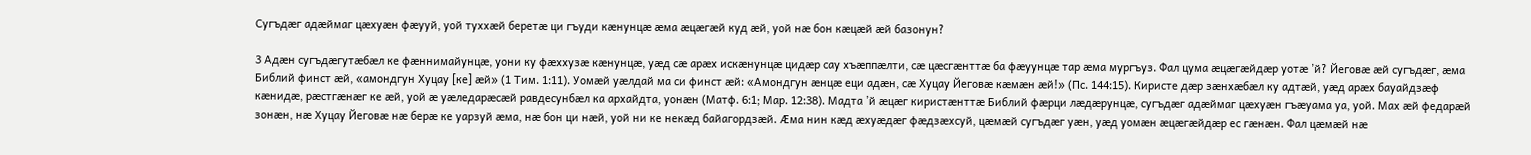Сугъдӕг адӕймаг цӕхуӕн фӕууй, уой туххӕй беретӕ ци гъуди кӕнунцӕ ӕма ӕцӕгӕй куд ӕй, уой нӕ бон кӕцӕй ӕй базонун?

3 Адӕн сугъдӕгутӕбӕл ке фӕннимайунцӕ, уони ку фӕххузӕ кӕнунцӕ, уӕд сӕ арӕх искӕнунцӕ цидӕр сау хъӕппӕлти, сӕ цӕсгӕнттӕ ба фӕуунцӕ тар ӕма мургъуз. Фал цума ӕцӕгӕйдӕр уотӕ ’й? Йеговӕ ӕй сугъдӕг, ӕма Библий финст ӕй, «амондгун Хуцау [ке] ӕй» (1 Тим. 1:11). Уомӕй уӕлдай ма си финст ӕй: «Амондгун ӕнцӕ еци адӕн, сӕ Хуцау Йеговӕ кӕмӕн ӕй!» (Пс. 144:15). Киристе дӕр зӕнхӕбӕл ку адтӕй, уӕд арӕх бауайдзӕф кӕнидӕ, рӕстгӕнӕг ке ӕй, уой ӕ уӕледарӕсӕй равдесунбӕл ка архайдта, уонӕн (Матф. 6:1; Мар. 12:38). Мадта ’й ӕцӕг киристӕнттӕ Библий фӕрци лӕдӕрунцӕ, сугъдӕг адӕймаг цӕхуӕн гъӕуама уа, уой. Мах ӕй федарӕй зонӕн, нӕ Хуцау Йеговӕ нӕ берӕ ке уарзуй ӕма, нӕ бон ци нӕй, уой ни ке некӕд байагордзӕй. Ӕма нин кӕд ӕхуӕдӕг фӕдзӕхсуй, цӕмӕй сугъдӕг уӕн, уӕд уомӕн ӕцӕгӕйдӕр ес гӕнӕн. Фал цӕмӕй нӕ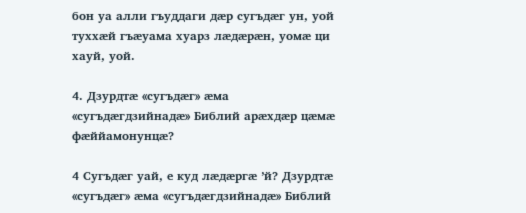бон уа алли гъуддаги дӕр сугъдӕг ун, уой туххӕй гъӕуама хуарз лӕдӕрӕн, уомӕ ци хауй, уой.

4. Дзурдтӕ «сугъдӕг» ӕма «сугъдӕгдзийнадӕ» Библий арӕхдӕр цӕмӕ фӕййамонунцӕ?

4 Сугъдӕг уай, е куд лӕдӕргӕ ’й? Дзурдтӕ «сугъдӕг» ӕма «сугъдӕгдзийнадӕ» Библий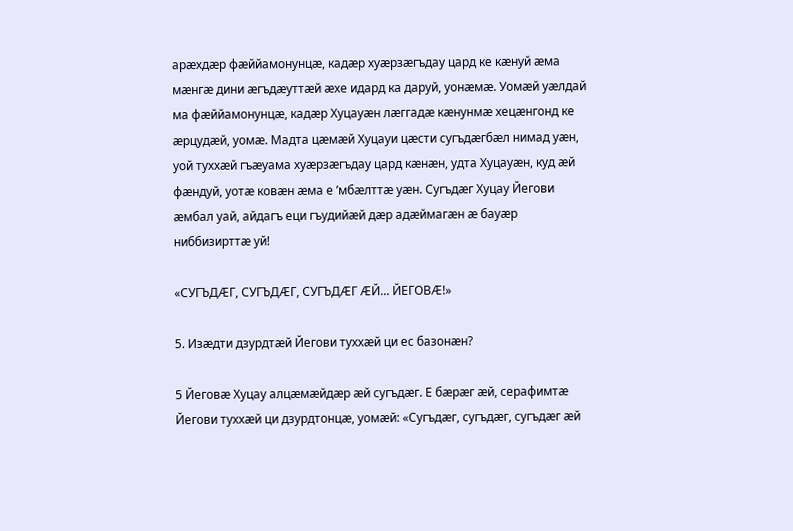арӕхдӕр фӕййамонунцӕ, кадӕр хуӕрзӕгъдау цард ке кӕнуй ӕма мӕнгӕ дини ӕгъдӕуттӕй ӕхе идард ка даруй, уонӕмӕ. Уомӕй уӕлдай ма фӕййамонунцӕ, кадӕр Хуцауӕн лӕггадӕ кӕнунмӕ хецӕнгонд ке ӕрцудӕй, уомӕ. Мадта цӕмӕй Хуцауи цӕсти сугъдӕгбӕл нимад уӕн, уой туххӕй гъӕуама хуӕрзӕгъдау цард кӕнӕн, удта Хуцауӕн, куд ӕй фӕндуй, уотӕ ковӕн ӕма е ’мбӕлттӕ уӕн. Сугъдӕг Хуцау Йегови ӕмбал уай, айдагъ еци гъудийӕй дӕр адӕймагӕн ӕ бауӕр ниббизирттӕ уй!

«СУГЪДӔГ, СУГЪДӔГ, СУГЪДӔГ ӔЙ... ЙЕГОВӔ!»

5. Изӕдти дзурдтӕй Йегови туххӕй ци ес базонӕн?

5 Йеговӕ Хуцау алцӕмӕйдӕр ӕй сугъдӕг. Е бӕрӕг ӕй, серафимтӕ Йегови туххӕй ци дзурдтонцӕ, уомӕй: «Сугъдӕг, сугъдӕг, сугъдӕг ӕй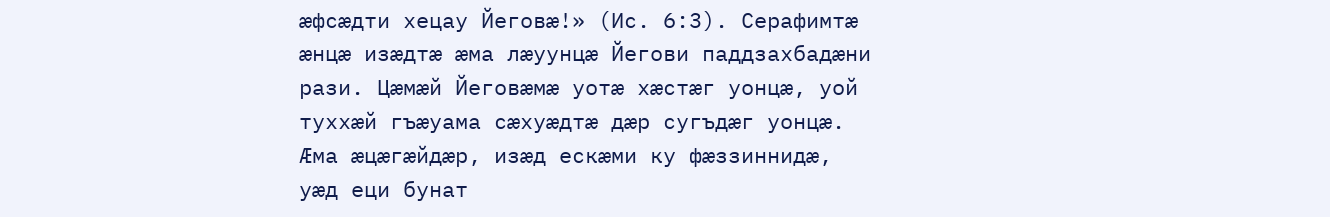ӕфсӕдти хецау Йеговӕ!» (Ис. 6:3). Серафимтӕ ӕнцӕ изӕдтӕ ӕма лӕуунцӕ Йегови паддзахбадӕни рази. Цӕмӕй Йеговӕмӕ уотӕ хӕстӕг уонцӕ, уой туххӕй гъӕуама сӕхуӕдтӕ дӕр сугъдӕг уонцӕ. Ӕма ӕцӕгӕйдӕр, изӕд ескӕми ку фӕззиннидӕ, уӕд еци бунат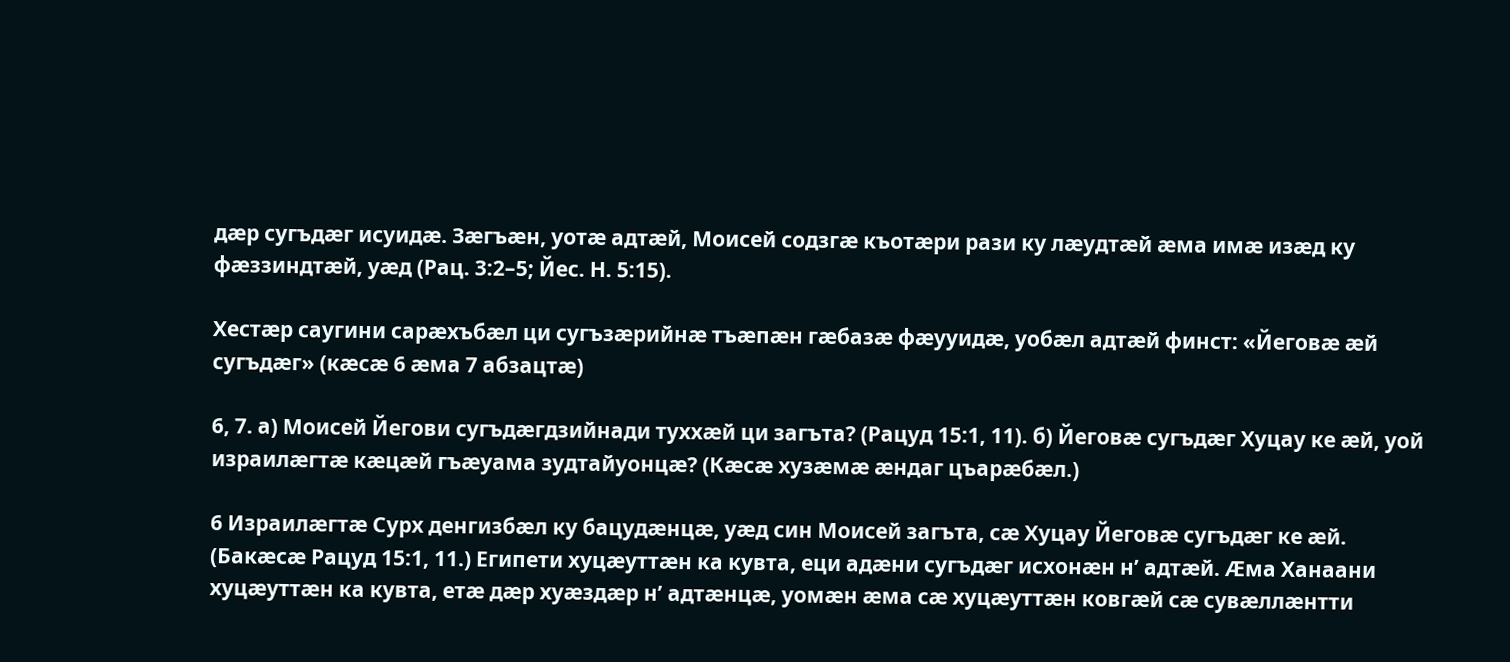дӕр сугъдӕг исуидӕ. Зӕгъӕн, уотӕ адтӕй, Моисей содзгӕ къотӕри рази ку лӕудтӕй ӕма имӕ изӕд ку фӕззиндтӕй, уӕд (Рац. 3:2–5; Йес. Н. 5:15).

Хестӕр саугини сарӕхъбӕл ци сугъзӕрийнӕ тъӕпӕн гӕбазӕ фӕууидӕ, уобӕл адтӕй финст: «Йеговӕ ӕй сугъдӕг» (кӕсӕ 6 ӕма 7 абзацтӕ)

6, 7. а) Моисей Йегови сугъдӕгдзийнади туххӕй ци загъта? (Рацуд 15:1, 11). б) Йеговӕ сугъдӕг Хуцау ке ӕй, уой израилӕгтӕ кӕцӕй гъӕуама зудтайуонцӕ? (Кӕсӕ хузӕмӕ ӕндаг цъарӕбӕл.)

6 Израилӕгтӕ Сурх денгизбӕл ку бацудӕнцӕ, уӕд син Моисей загъта, сӕ Хуцау Йеговӕ сугъдӕг ке ӕй. (Бакӕсӕ Рацуд 15:1, 11.) Египети хуцӕуттӕн ка кувта, еци адӕни сугъдӕг исхонӕн н’ адтӕй. Ӕма Ханаани хуцӕуттӕн ка кувта, етӕ дӕр хуӕздӕр н’ адтӕнцӕ, уомӕн ӕма сӕ хуцӕуттӕн ковгӕй сӕ сувӕллӕнтти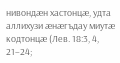нивондӕн хастонцӕ, удта аллихузи ӕнӕгъдау миутӕ кодтонцӕ (Лев. 18:3, 4, 21–24;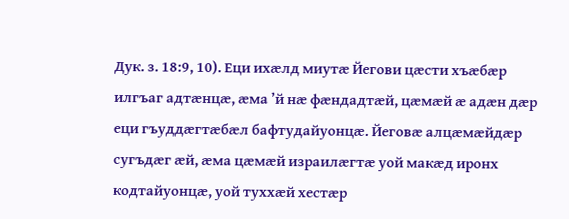Дук. з. 18:9, 10). Еци ихӕлд миутӕ Йегови цӕсти хъӕбӕр илгъаг адтӕнцӕ, ӕма ’й нӕ фӕндадтӕй, цӕмӕй ӕ адӕн дӕр еци гъуддӕгтӕбӕл бафтудайуонцӕ. Йеговӕ алцӕмӕйдӕр сугъдӕг ӕй, ӕма цӕмӕй израилӕгтӕ уой макӕд иронх кодтайуонцӕ, уой туххӕй хестӕр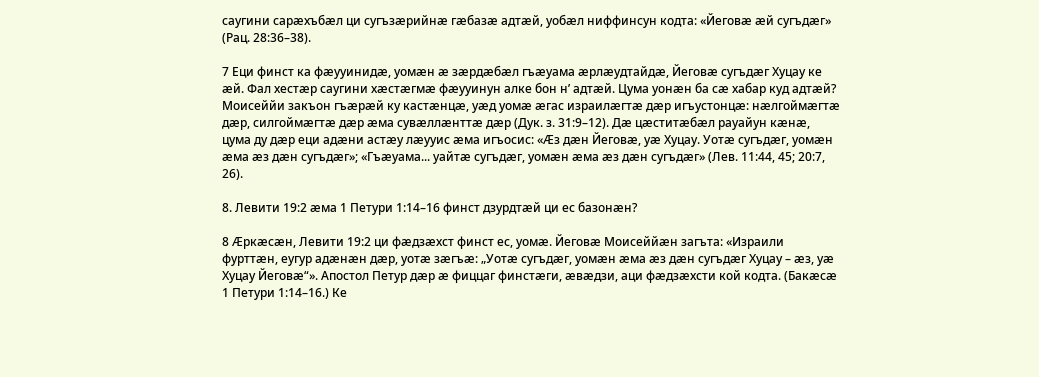саугини сарӕхъбӕл ци сугъзӕрийнӕ гӕбазӕ адтӕй, уобӕл ниффинсун кодта: «Йеговӕ ӕй сугъдӕг» (Рац. 28:36–38).

7 Еци финст ка фӕууинидӕ, уомӕн ӕ зӕрдӕбӕл гъӕуама ӕрлӕудтайдӕ, Йеговӕ сугъдӕг Хуцау ке ӕй. Фал хестӕр саугини хӕстӕгмӕ фӕууинун алке бон н’ адтӕй. Цума уонӕн ба сӕ хабар куд адтӕй? Моисеййи закъон гъӕрӕй ку кастӕнцӕ, уӕд уомӕ ӕгас израилӕгтӕ дӕр игъустонцӕ: нӕлгоймӕгтӕ дӕр, силгоймӕгтӕ дӕр ӕма сувӕллӕнттӕ дӕр (Дук. з. 31:9–12). Дӕ цӕститӕбӕл рауайун кӕнӕ, цума ду дӕр еци адӕни астӕу лӕууис ӕма игъосис: «Ӕз дӕн Йеговӕ, уӕ Хуцау. Уотӕ сугъдӕг, уомӕн ӕма ӕз дӕн сугъдӕг»; «Гъӕуама... уайтӕ сугъдӕг, уомӕн ӕма ӕз дӕн сугъдӕг» (Лев. 11:44, 45; 20:7, 26).

8. Левити 19:2 ӕма 1 Петури 1:14–16 финст дзурдтӕй ци ес базонӕн?

8 Ӕркӕсӕн, Левити 19:2 ци фӕдзӕхст финст ес, уомӕ. Йеговӕ Моисеййӕн загъта: «Израили фурттӕн, еугур адӕнӕн дӕр, уотӕ зӕгъӕ: „Уотӕ сугъдӕг, уомӕн ӕма ӕз дӕн сугъдӕг Хуцау – ӕз, уӕ Хуцау Йеговӕ“». Апостол Петур дӕр ӕ фиццаг финстӕги, ӕвӕдзи, аци фӕдзӕхсти кой кодта. (Бакӕсӕ 1 Петури 1:14–16.) Ке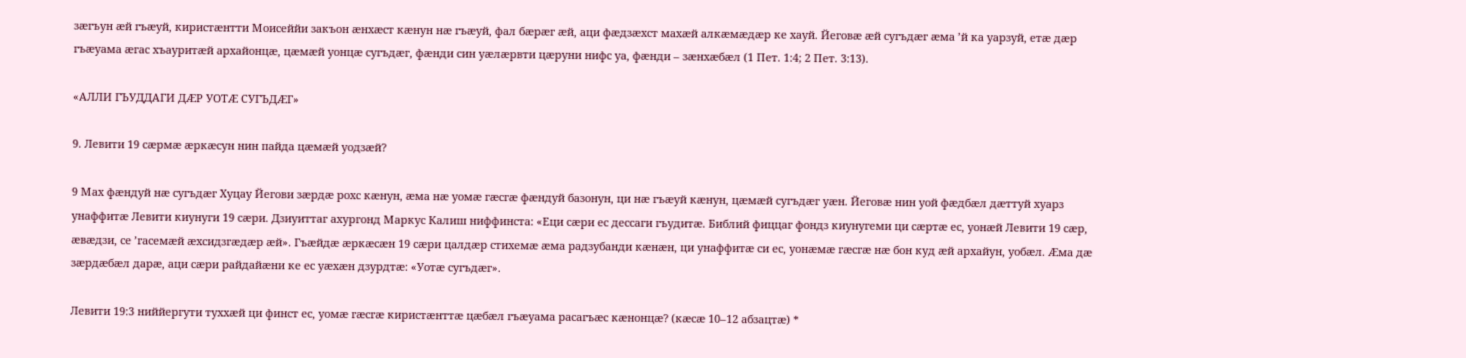зӕгъун ӕй гъӕуй, киристӕнтти Моисеййи закъон ӕнхӕст кӕнун нӕ гъӕуй, фал бӕрӕг ӕй, аци фӕдзӕхст махӕй алкӕмӕдӕр ке хауй. Йеговӕ ӕй сугъдӕг ӕма ’й ка уарзуй, етӕ дӕр гъӕуама ӕгас хъауритӕй архайонцӕ, цӕмӕй уонцӕ сугъдӕг, фӕнди син уӕлӕрвти цӕруни нифс уа, фӕнди – зӕнхӕбӕл (1 Пет. 1:4; 2 Пет. 3:13).

«АЛЛИ ГЪУДДАГИ ДӔР УОТӔ СУГЪДӔГ»

9. Левити 19 сӕрмӕ ӕркӕсун нин пайда цӕмӕй уодзӕй?

9 Мах фӕндуй нӕ сугъдӕг Хуцау Йегови зӕрдӕ рохс кӕнун, ӕма нӕ уомӕ гӕсгӕ фӕндуй базонун, ци нӕ гъӕуй кӕнун, цӕмӕй сугъдӕг уӕн. Йеговӕ нин уой фӕдбӕл дӕттуй хуарз унаффитӕ Левити киунуги 19 сӕри. Дзиуиттаг ахургонд Маркус Калиш ниффинста: «Еци сӕри ес дессаги гъудитӕ. Библий фиццаг фондз киунугеми ци сӕртӕ ес, уонӕй Левити 19 сӕр, ӕвӕдзи, се ’гасемӕй ӕхсидзгӕдӕр ӕй». Гъӕйдӕ ӕркӕсӕн 19 сӕри цалдӕр стихемӕ ӕма радзубанди кӕнӕн, ци унаффитӕ си ес, уонӕмӕ гӕсгӕ нӕ бон куд ӕй архайун, уобӕл. Ӕма дӕ зӕрдӕбӕл дарӕ, аци сӕри райдайӕни ке ес уӕхӕн дзурдтӕ: «Уотӕ сугъдӕг».

Левити 19:3 ниййергути туххӕй ци финст ес, уомӕ гӕсгӕ киристӕнттӕ цӕбӕл гъӕуама расагъӕс кӕнонцӕ? (кӕсӕ 10–12 абзацтӕ) *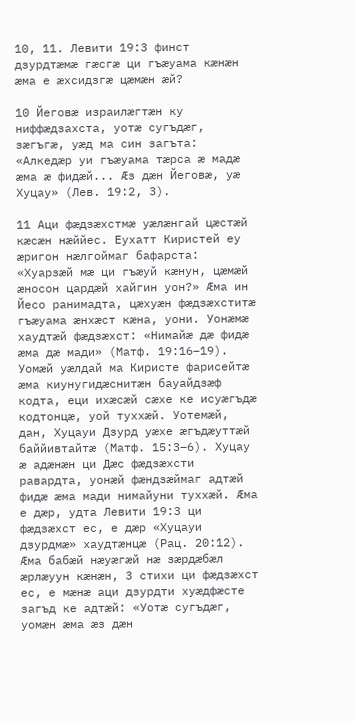10, 11. Левити 19:3 финст дзурдтӕмӕ гӕсгӕ ци гъӕуама кӕнӕн ӕма е ӕхсидзгӕ цӕмӕн ӕй?

10 Йеговӕ израилӕгтӕн ку ниффӕдзахста, уотӕ сугъдӕг, зӕгъгӕ, уӕд ма син загъта: «Алкедӕр уи гъӕуама тӕрса ӕ мадӕ ӕма ӕ фидӕй... Ӕз дӕн Йеговӕ, уӕ Хуцау» (Лев. 19:2, 3).

11 Аци фӕдзӕхстмӕ уӕлӕнгай цӕстӕй кӕсӕн нӕййес. Еухатт Киристей еу ӕригон нӕлгоймаг бафарста: «Хуарзӕй мӕ ци гъӕуй кӕнун, цӕмӕй ӕносон цардӕй хайгин уон?» Ӕма ин Йесо ранимадта, цӕхуӕн фӕдзӕхститӕ гъӕуама ӕнхӕст кӕна, уони. Уонӕмӕ хаудтӕй фӕдзӕхст: «Нимайӕ дӕ фидӕ ӕма дӕ мади» (Матф. 19:16–19). Уомӕй уӕлдай ма Киристе фарисейтӕ ӕма киунугидӕснитӕн бауайдзӕф кодта, еци ихӕсӕй сӕхе ке исуӕгъдӕ кодтонцӕ, уой туххӕй. Уотемӕй, дан, Хуцауи Дзурд уӕхе ӕгъдӕуттӕй баййивтайтӕ (Матф. 15:3–6). Хуцау ӕ адӕнӕн ци Дӕс фӕдзӕхсти равардта, уонӕй фӕндзӕймаг адтӕй фидӕ ӕма мади нимайуни туххӕй. Ӕма е дӕр, удта Левити 19:3 ци фӕдзӕхст ес, е дӕр «Хуцауи дзурдмӕ» хаудтӕнцӕ (Рац. 20:12). Ӕма бабӕй нӕуӕгӕй нӕ зӕрдӕбӕл ӕрлӕуун кӕнӕн, 3 стихи ци фӕдзӕхст ес, е мӕнӕ аци дзурдти хуӕдфӕсте загъд ке адтӕй: «Уотӕ сугъдӕг, уомӕн ӕма ӕз дӕн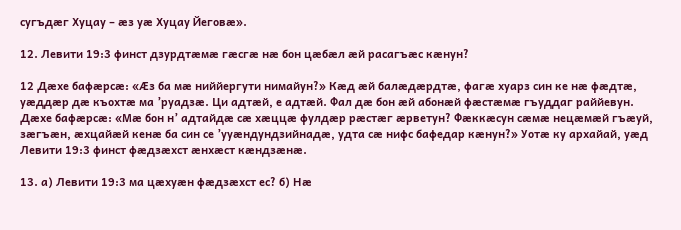сугъдӕг Хуцау – ӕз уӕ Хуцау Йеговӕ».

12. Левити 19:3 финст дзурдтӕмӕ гӕсгӕ нӕ бон цӕбӕл ӕй расагъӕс кӕнун?

12 Дӕхе бафӕрсӕ: «Ӕз ба мӕ ниййергути нимайун?» Кӕд ӕй балӕдӕрдтӕ, фагӕ хуарз син ке нӕ фӕдтӕ, уӕддӕр дӕ къохтӕ ма ’руадзӕ. Ци адтӕй, е адтӕй. Фал дӕ бон ӕй абонӕй фӕстӕмӕ гъуддаг раййевун. Дӕхе бафӕрсӕ: «Мӕ бон н’ адтайдӕ сӕ хӕццӕ фулдӕр рӕстӕг ӕрветун? Фӕккӕсун сӕмӕ нецӕмӕй гъӕуй, зӕгъӕн, ӕхцайӕй кенӕ ба син се ’ууӕндундзийнадӕ, удта сӕ нифс бафедар кӕнун?» Уотӕ ку архайай, уӕд Левити 19:3 финст фӕдзӕхст ӕнхӕст кӕндзӕнӕ.

13. а) Левити 19:3 ма цӕхуӕн фӕдзӕхст ес? б) Нӕ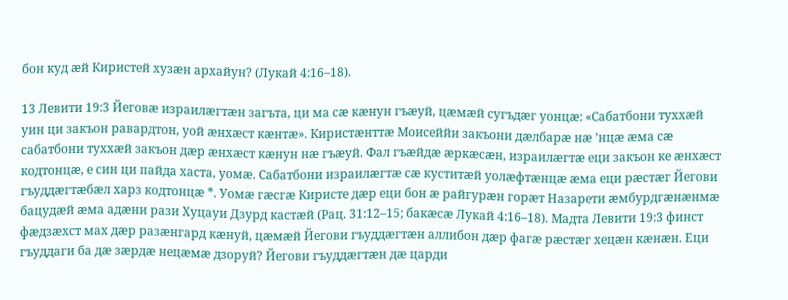бон куд ӕй Киристей хузӕн архайун? (Лукай 4:16–18).

13 Левити 19:3 Йеговӕ израилӕгтӕн загъта, ци ма сӕ кӕнун гъӕуй, цӕмӕй сугъдӕг уонцӕ: «Сабатбони туххӕй уин ци закъон равардтон, уой ӕнхӕст кӕнтӕ». Киристӕнттӕ Моисеййи закъони дӕлбарӕ нӕ ’нцӕ ӕма сӕ сабатбони туххӕй закъон дӕр ӕнхӕст кӕнун нӕ гъӕуй. Фал гъӕйдӕ ӕркӕсӕн, израилӕгтӕ еци закъон ке ӕнхӕст кодтонцӕ, е син ци пайда хаста, уомӕ. Сабатбони израилӕгтӕ сӕ куститӕй уолӕфтӕнцӕ ӕма еци рӕстӕг Йегови гъуддӕгтӕбӕл харз кодтонцӕ *. Уомӕ гӕсгӕ Киристе дӕр еци бон ӕ райгурӕн горӕт Назарети ӕмбурдгӕнӕнмӕ бацудӕй ӕма адӕни рази Хуцауи Дзурд кастӕй (Рац. 31:12–15; бакӕсӕ Лукай 4:16–18). Мадта Левити 19:3 финст фӕдзӕхст мах дӕр разӕнгард кӕнуй, цӕмӕй Йегови гъуддӕгтӕн аллибон дӕр фагӕ рӕстӕг хецӕн кӕнӕн. Еци гъуддаги ба дӕ зӕрдӕ нецӕмӕ дзоруй? Йегови гъуддӕгтӕн дӕ царди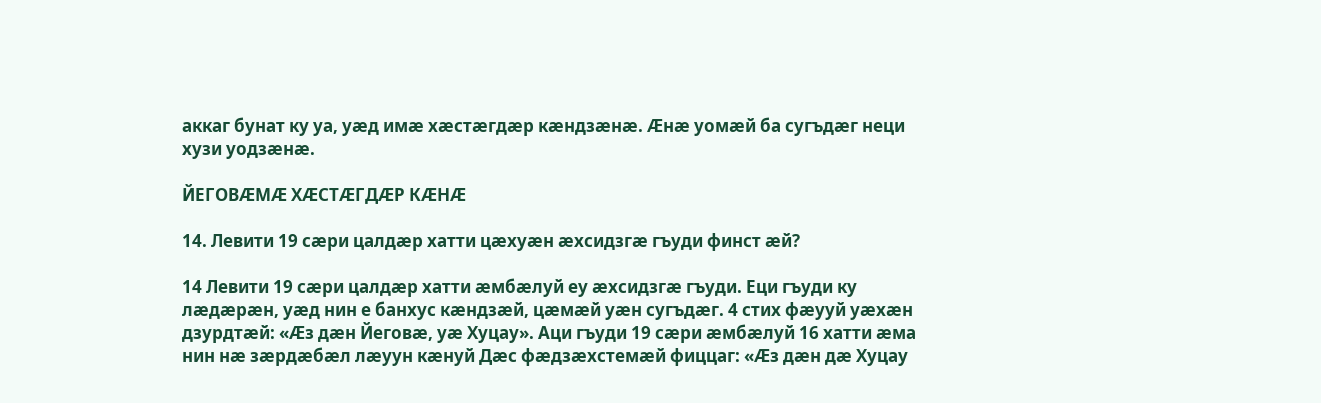аккаг бунат ку уа, уӕд имӕ хӕстӕгдӕр кӕндзӕнӕ. Ӕнӕ уомӕй ба сугъдӕг неци хузи уодзӕнӕ.

ЙЕГОВӔМӔ ХӔСТӔГДӔР КӔНӔ

14. Левити 19 сӕри цалдӕр хатти цӕхуӕн ӕхсидзгӕ гъуди финст ӕй?

14 Левити 19 сӕри цалдӕр хатти ӕмбӕлуй еу ӕхсидзгӕ гъуди. Еци гъуди ку лӕдӕрӕн, уӕд нин е банхус кӕндзӕй, цӕмӕй уӕн сугъдӕг. 4 стих фӕууй уӕхӕн дзурдтӕй: «Ӕз дӕн Йеговӕ, уӕ Хуцау». Аци гъуди 19 сӕри ӕмбӕлуй 16 хатти ӕма нин нӕ зӕрдӕбӕл лӕуун кӕнуй Дӕс фӕдзӕхстемӕй фиццаг: «Ӕз дӕн дӕ Хуцау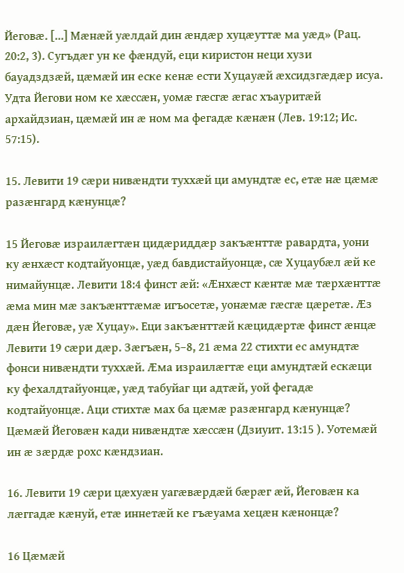Йеговӕ. [...] Мӕнӕй уӕлдай дин ӕндӕр хуцӕуттӕ ма уӕд» (Рац. 20:2, 3). Сугъдӕг ун ке фӕндуй, еци киристон неци хузи бауадздзӕй, цӕмӕй ин еске кенӕ ести Хуцауӕй ӕхсидзгӕдӕр исуа. Удта Йегови ном ке хӕссӕн, уомӕ гӕсгӕ ӕгас хъауритӕй архайдзиан, цӕмӕй ин ӕ ном ма фегадӕ кӕнӕн (Лев. 19:12; Ис. 57:15).

15. Левити 19 сӕри нивӕндти туххӕй ци амундтӕ ес, етӕ нӕ цӕмӕ разӕнгард кӕнунцӕ?

15 Йеговӕ израилӕгтӕн цидӕриддӕр закъӕнттӕ равардта, уони ку ӕнхӕст кодтайуонцӕ, уӕд бавдистайуонцӕ, сӕ Хуцаубӕл ӕй ке нимайунцӕ. Левити 18:4 финст ӕй: «Ӕнхӕст кӕнтӕ мӕ тӕрхӕнттӕ ӕма мин мӕ закъӕнттӕмӕ игъосетӕ, уонӕмӕ гӕсгӕ цӕретӕ. Ӕз дӕн Йеговӕ, уӕ Хуцау». Еци закъӕнттӕй кӕцидӕртӕ финст ӕнцӕ Левити 19 сӕри дӕр. Зӕгъӕн, 5–8, 21 ӕма 22 стихти ес амундтӕ фонси нивӕндти туххӕй. Ӕма израилӕгтӕ еци амундтӕй ескӕци ку фехалдтайуонцӕ, уӕд табуйаг ци адтӕй, уой фегадӕ кодтайуонцӕ. Аци стихтӕ мах ба цӕмӕ разӕнгард кӕнунцӕ? Цӕмӕй Йеговӕн кади нивӕндтӕ хӕссӕн (Дзиуит. 13:15 ). Уотемӕй ин ӕ зӕрдӕ рохс кӕндзиан.

16. Левити 19 сӕри цӕхуӕн уагӕвӕрдӕй бӕрӕг ӕй, Йеговӕн ка лӕггадӕ кӕнуй, етӕ иннетӕй ке гъӕуама хецӕн кӕнонцӕ?

16 Цӕмӕй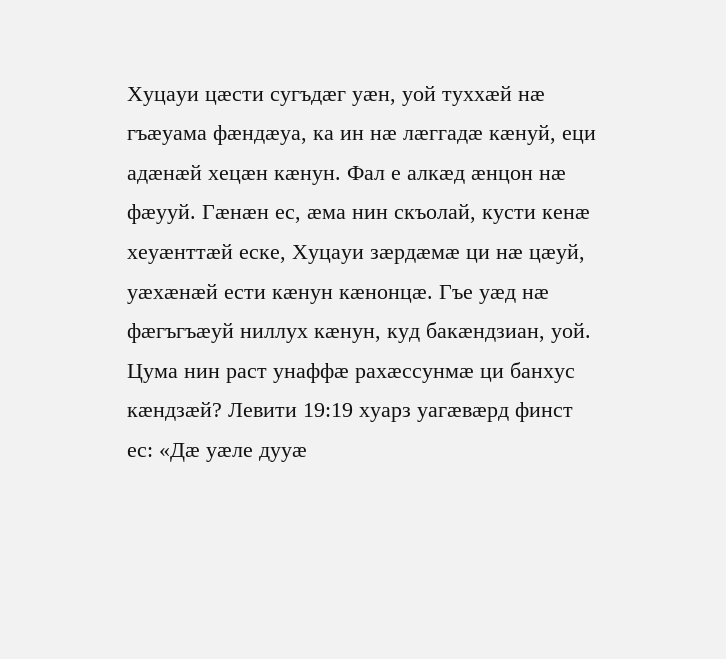Хуцауи цӕсти сугъдӕг уӕн, уой туххӕй нӕ гъӕуама фӕндӕуа, ка ин нӕ лӕггадӕ кӕнуй, еци адӕнӕй хецӕн кӕнун. Фал е алкӕд ӕнцон нӕ фӕууй. Гӕнӕн ес, ӕма нин скъолай, кусти кенӕ хеуӕнттӕй еске, Хуцауи зӕрдӕмӕ ци нӕ цӕуй, уӕхӕнӕй ести кӕнун кӕнонцӕ. Гъе уӕд нӕ фӕгъгъӕуй ниллух кӕнун, куд бакӕндзиан, уой. Цума нин раст унаффӕ рахӕссунмӕ ци банхус кӕндзӕй? Левити 19:19 хуарз уагӕвӕрд финст ес: «Дӕ уӕле дууӕ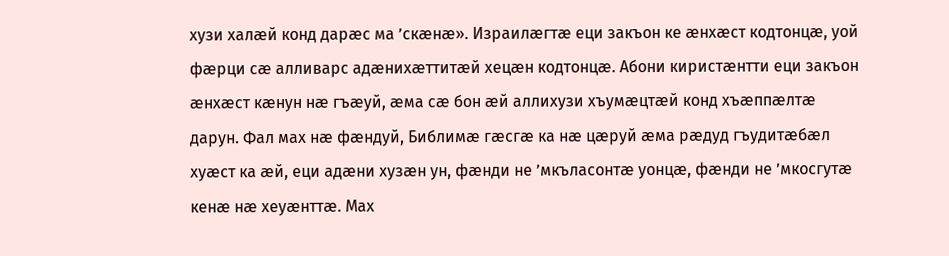хузи халӕй конд дарӕс ма ’скӕнӕ». Израилӕгтӕ еци закъон ке ӕнхӕст кодтонцӕ, уой фӕрци сӕ алливарс адӕнихӕттитӕй хецӕн кодтонцӕ. Абони киристӕнтти еци закъон ӕнхӕст кӕнун нӕ гъӕуй, ӕма сӕ бон ӕй аллихузи хъумӕцтӕй конд хъӕппӕлтӕ дарун. Фал мах нӕ фӕндуй, Библимӕ гӕсгӕ ка нӕ цӕруй ӕма рӕдуд гъудитӕбӕл хуӕст ка ӕй, еци адӕни хузӕн ун, фӕнди не ’мкъласонтӕ уонцӕ, фӕнди не ’мкосгутӕ кенӕ нӕ хеуӕнттӕ. Мах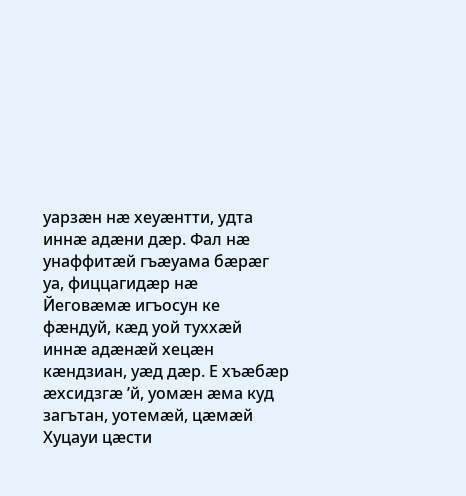уарзӕн нӕ хеуӕнтти, удта иннӕ адӕни дӕр. Фал нӕ унаффитӕй гъӕуама бӕрӕг уа, фиццагидӕр нӕ Йеговӕмӕ игъосун ке фӕндуй, кӕд уой туххӕй иннӕ адӕнӕй хецӕн кӕндзиан, уӕд дӕр. Е хъӕбӕр ӕхсидзгӕ ’й, уомӕн ӕма куд загътан, уотемӕй, цӕмӕй Хуцауи цӕсти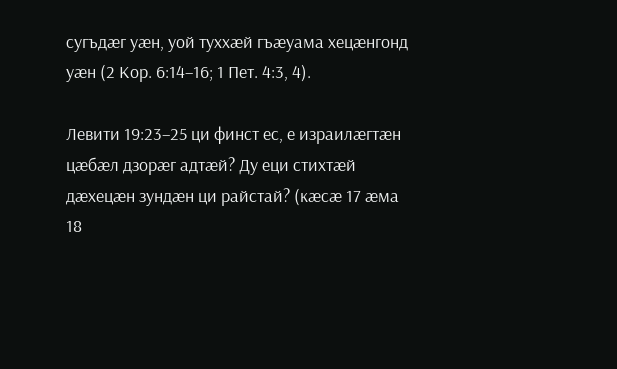сугъдӕг уӕн, уой туххӕй гъӕуама хецӕнгонд уӕн (2 Кор. 6:14–16; 1 Пет. 4:3, 4).

Левити 19:23–25 ци финст ес, е израилӕгтӕн цӕбӕл дзорӕг адтӕй? Ду еци стихтӕй дӕхецӕн зундӕн ци райстай? (кӕсӕ 17 ӕма 18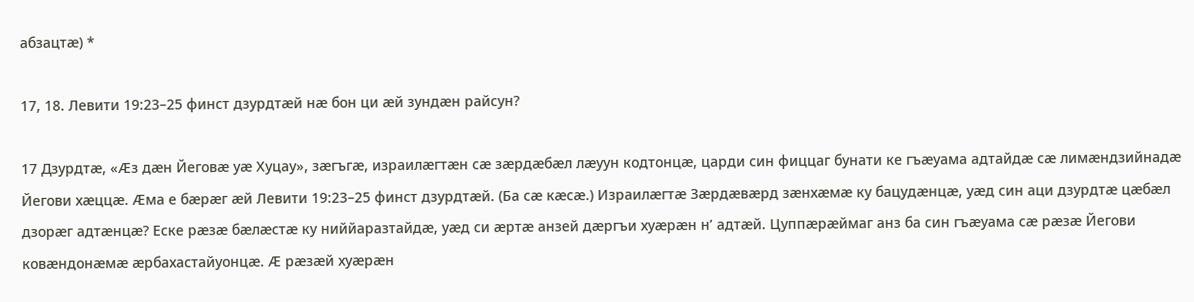абзацтӕ) *

17, 18. Левити 19:23–25 финст дзурдтӕй нӕ бон ци ӕй зундӕн райсун?

17 Дзурдтӕ, «Ӕз дӕн Йеговӕ уӕ Хуцау», зӕгъгӕ, израилӕгтӕн сӕ зӕрдӕбӕл лӕуун кодтонцӕ, царди син фиццаг бунати ке гъӕуама адтайдӕ сӕ лимӕндзийнадӕ Йегови хӕццӕ. Ӕма е бӕрӕг ӕй Левити 19:23–25 финст дзурдтӕй. (Ба сӕ кӕсӕ.) Израилӕгтӕ Зӕрдӕвӕрд зӕнхӕмӕ ку бацудӕнцӕ, уӕд син аци дзурдтӕ цӕбӕл дзорӕг адтӕнцӕ? Еске рӕзӕ бӕлӕстӕ ку ниййаразтайдӕ, уӕд си ӕртӕ анзей дӕргъи хуӕрӕн н’ адтӕй. Цуппӕрӕймаг анз ба син гъӕуама сӕ рӕзӕ Йегови ковӕндонӕмӕ ӕрбахастайуонцӕ. Ӕ рӕзӕй хуӕрӕн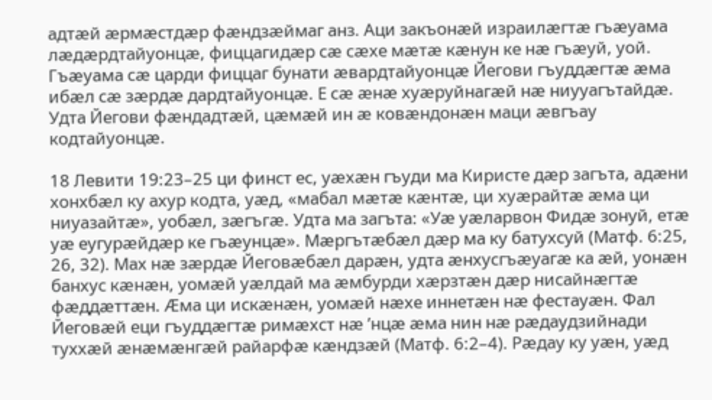адтӕй ӕрмӕстдӕр фӕндзӕймаг анз. Аци закъонӕй израилӕгтӕ гъӕуама лӕдӕрдтайуонцӕ, фиццагидӕр сӕ сӕхе мӕтӕ кӕнун ке нӕ гъӕуй, уой. Гъӕуама сӕ царди фиццаг бунати ӕвардтайуонцӕ Йегови гъуддӕгтӕ ӕма ибӕл сӕ зӕрдӕ дардтайуонцӕ. Е сӕ ӕнӕ хуӕруйнагӕй нӕ ниууагътайдӕ. Удта Йегови фӕндадтӕй, цӕмӕй ин ӕ ковӕндонӕн маци ӕвгъау кодтайуонцӕ.

18 Левити 19:23–25 ци финст ес, уӕхӕн гъуди ма Киристе дӕр загъта, адӕни хонхбӕл ку ахур кодта, уӕд, «мабал мӕтӕ кӕнтӕ, ци хуӕрайтӕ ӕма ци ниуазайтӕ», уобӕл, зӕгъгӕ. Удта ма загъта: «Уӕ уӕларвон Фидӕ зонуй, етӕ уӕ еугурӕйдӕр ке гъӕунцӕ». Мӕргътӕбӕл дӕр ма ку батухсуй (Матф. 6:25, 26, 32). Мах нӕ зӕрдӕ Йеговӕбӕл дарӕн, удта ӕнхусгъӕуагӕ ка ӕй, уонӕн банхус кӕнӕн, уомӕй уӕлдай ма ӕмбурди хӕрзтӕн дӕр нисайнӕгтӕ фӕддӕттӕн. Ӕма ци искӕнӕн, уомӕй нӕхе иннетӕн нӕ фестауӕн. Фал Йеговӕй еци гъуддӕгтӕ римӕхст нӕ ’нцӕ ӕма нин нӕ рӕдаудзийнади туххӕй ӕнӕмӕнгӕй райарфӕ кӕндзӕй (Матф. 6:2–4). Рӕдау ку уӕн, уӕд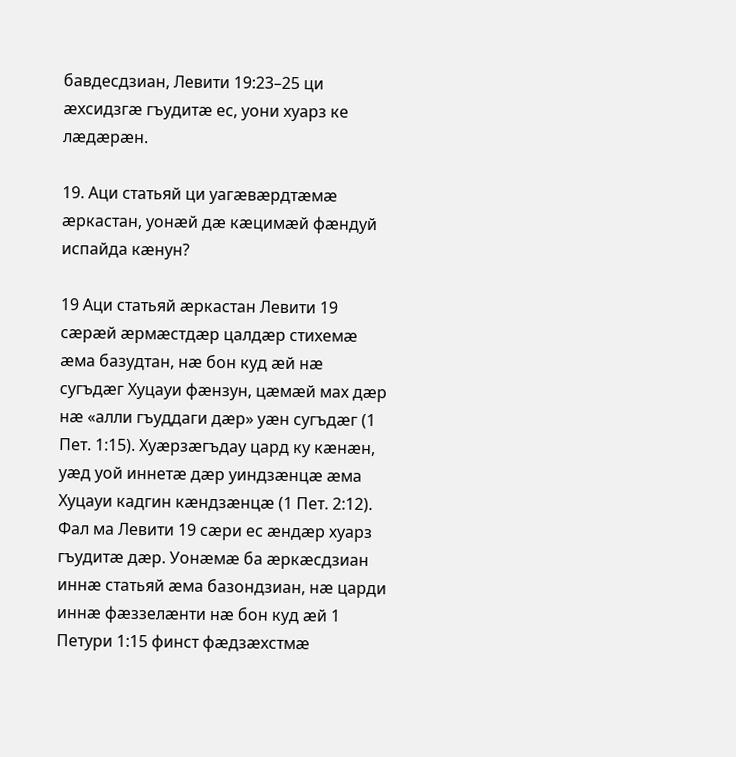бавдесдзиан, Левити 19:23–25 ци ӕхсидзгӕ гъудитӕ ес, уони хуарз ке лӕдӕрӕн.

19. Аци статьяй ци уагӕвӕрдтӕмӕ ӕркастан, уонӕй дӕ кӕцимӕй фӕндуй испайда кӕнун?

19 Аци статьяй ӕркастан Левити 19 сӕрӕй ӕрмӕстдӕр цалдӕр стихемӕ ӕма базудтан, нӕ бон куд ӕй нӕ сугъдӕг Хуцауи фӕнзун, цӕмӕй мах дӕр нӕ «алли гъуддаги дӕр» уӕн сугъдӕг (1 Пет. 1:15). Хуӕрзӕгъдау цард ку кӕнӕн, уӕд уой иннетӕ дӕр уиндзӕнцӕ ӕма Хуцауи кадгин кӕндзӕнцӕ (1 Пет. 2:12). Фал ма Левити 19 сӕри ес ӕндӕр хуарз гъудитӕ дӕр. Уонӕмӕ ба ӕркӕсдзиан иннӕ статьяй ӕма базондзиан, нӕ царди иннӕ фӕззелӕнти нӕ бон куд ӕй 1 Петури 1:15 финст фӕдзӕхстмӕ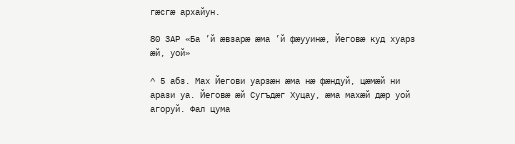гӕсгӕ архайун.

80 ЗАР «Ба ’й ӕвзарӕ ӕма ’й фӕууинӕ, Йеговӕ куд хуарз ӕй, уой»

^ 5 абз. Мах Йегови уарзӕн ӕма нӕ фӕндуй, цӕмӕй ни арази уа. Йеговӕ ӕй Сугъдӕг Хуцау, ӕма махӕй дӕр уой агоруй. Фал цума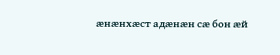ӕнӕнхӕст адӕнӕн сӕ бон ӕй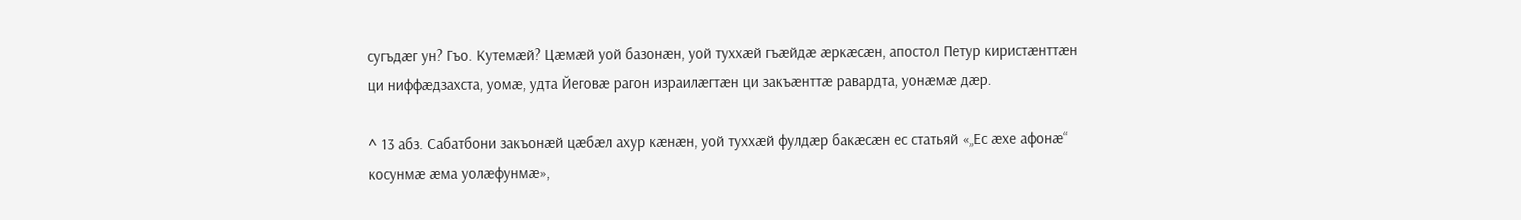сугъдӕг ун? Гъо. Кутемӕй? Цӕмӕй уой базонӕн, уой туххӕй гъӕйдӕ ӕркӕсӕн, апостол Петур киристӕнттӕн ци ниффӕдзахста, уомӕ, удта Йеговӕ рагон израилӕгтӕн ци закъӕнттӕ равардта, уонӕмӕ дӕр.

^ 13 абз. Сабатбони закъонӕй цӕбӕл ахур кӕнӕн, уой туххӕй фулдӕр бакӕсӕн ес статьяй «„Ес ӕхе афонӕ“ косунмӕ ӕма уолӕфунмӕ»,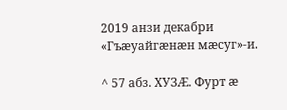2019 анзи декабри «Гъӕуайгӕнӕн мӕсуг»-и.

^ 57 абз. ХУЗӔ. Фурт ӕ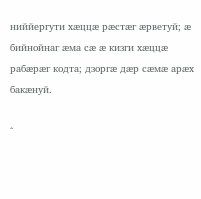ниййергути хӕццӕ рӕстӕг ӕрветуй; ӕ бийнойнаг ӕма сӕ ӕ кизги хӕццӕ рабӕрӕг кодта; дзоргӕ дӕр сӕмӕ арӕх бакӕнуй.

^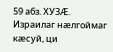59 абз. ХУЗӔ. Израилаг нӕлгоймаг кӕсуй, ци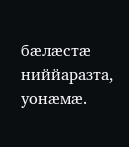бӕлӕстӕ ниййаразта, уонӕмӕ.